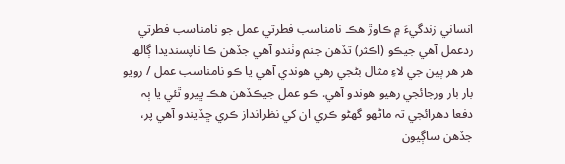انساني زندگيءَ ۾ ڪاوڙ هڪ نامناسب فطرتي عمل جو نامناسب فطرتي ردعمل آهي جيڪو (اڪثر) تڏهن جنم وٺندو آهي جڏهن ڪا ناپسنديدا ڳالھ ھر ھر ٻين جي لاءِ مثال بڻجي رھي ھوندي آھي يا ڪو نامناسب عمل / رويو بار بار ورجائجي رھيو ھوندو آھي. ڪو عمل جيڪڏھن هڪ ڀيرو ٿئي يا ٻہ دفعا دھرائجي تہ ماڻهو گهڻو ڪري ان کي نظرانداز ڪري ڇڏيندو آھي پر، جڏهن ساڳيون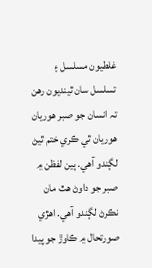غلطيون مسلسل ۽ تسلسل سان ٿينديون رھن تہ انسان جو صبر ھوريان ھوريان ٿي ڪري ختم ٿيڻ لڳندو آهي. ٻين لفظن ۾ صبر جو داوڻ هٿ مان نڪرڻ لڳندو آهي. اهڙي صورتحال ۾ ڪاوڙ جو پيدا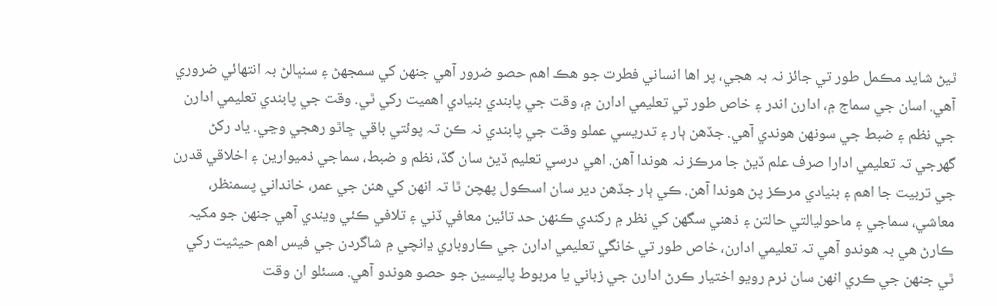ٿيڻ شايد مڪمل طور تي جائز نہ بہ هجي، پر اها انساني فطرت جو هڪ اهم حصو ضرور آهي جنهن کي سمجهڻ ۽ سنڀالڻ بہ انتھائي ضروري آهي. اسان جي سماج ۾، ادارن اندر ۽ خاص طور تي تعليمي ادارن ۾، وقت جي پابندي بنيادي اهميت رکي ٿي. وقت جي پابندي تعليمي ادارن جي نظم ۽ ضبط جي سونھن ھوندي آھي. جڏھن ٻار ۽ تدريسي عملو وقت جي پابندي نہ ڪن تہ پوئتي باقي ڇاٿو رھجي وڃي. ياد رکڻ گھرجي تہ تعليمي ادارا صرف علم ڏيڻ جا مرڪز نہ ھوندا آهن. اهي درسي تعليم ڏيڻ سان گڏ، نظم و ضبط، سماجي ذميوارين ۽ اخلاقي قدرن جي تربيت جا اهم ۽ بنيادي مرڪز پڻ ھوندا آهن. ڪي ٻار جڏھن دير سان اسڪول پهچن ٿا تہ انهن کي ھنن جي عمر، خانداني پسمنظر، معاشي، سماجي ۽ ماحوليالتي حالتن ۽ ذهني سگھن کي نظر ۾ رکندي ڪنھن حد تائين معافي ڏني ۽ تلافي ڪئي ويندي آهي جنھن جو مکيہ ڪارڻ ھي بہ ھوندو آهي تہ تعليمي ادارن، خاص طور تي خانگي تعليمي ادارن جي ڪاروباري ڍانچي ۾ شاگردن جي فيس اهم حيثيت رکي ٿي جنهن جي ڪري انهن سان نرم رويو اختيار ڪرڻ ادارن جي زباني يا مربوط پاليسين جو حصو ھوندو آهي. مسئلو ان وقت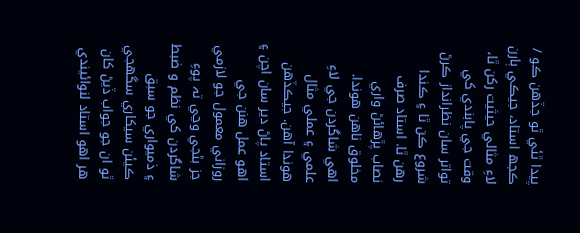پيدا ٿئي ٿو جڏهن ڪو / ڪجھ استاد، جيڪي ٻارن لاءِ مثالي حيثيت رکن ٿا، وقت جي پابندي کي تواتر سان نظرانداز ڪرڻ شروع ڪن ٿا ۽ ڪندا رھن ٿا. استاد صرف نصاب پڙهائڻ واري مخلوق ناهن ھوندا. اھي شاگردن جي لاءِ علمي ۽ عملي مثال هوندا آهن. جيڪڏهن استاد پاڻ دير سان اچن ۽ اهو عمل ھنن جي روزاني معمول جو لازمي جز بڻجي وڃي تہ پوءِ شاگردن کي نظم و ضبط ۽ ذميواري جو سبق ڪيئن سيکاري سگھجي ٿو ان جو جواب ڏيڻ کان ھر اھو استاد لنوائيندي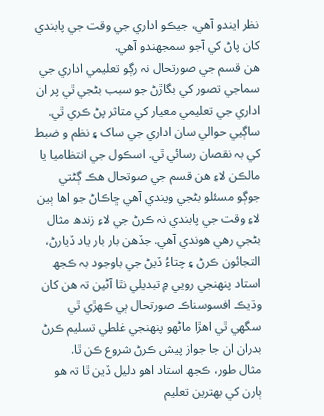نظر ايندو آھي، جيڪو اداري جي وقت جي پابندي کان پاڻ کي آجو سمجھندو آھي.
ھن قسم جي صورتحال نہ رڳو تعليمي اداري جي سماجي تصور کي بگاڙڻ جو سبب بڻجي ٿي پر ان اداري جي تعليمي معيار کي متاثر پڻ ڪري ٿي. ساڳيي حوالي سان اداري جي ساک ۽ نظم و ضبط کي بہ نقصان رسائي ٿي. اسڪول جي انتظاميا يا مالڪن لاءِ ھن قسم جي صوتحال هڪ ڳڻتي جوڳو مسئلو بڻجي ويندي آهي ڇاڪاڻ جو اھا ٻين لاءِ وقت جي پابندي نہ ڪرڻ جي لاءِ زندھ مثال بڻجي رھي ھوندي آھي. جڏهن بار بار ياد ڏيارڻ، التجائون ڪرڻ ۽ چتاءُ ڏيڻ جي باوجود بہ ڪجھ استاد پنهنجي رويي ۾ تبديلي نٿا آڻين تہ ھن کان وڌيڪ افسوسناڪ صورتحال ٻي ڪھڙي ٿي سگھي ٿي اهڙا ماڻهو پنهنجي غلطي تسليم ڪرڻ بدران ان جا جواز پيش ڪرڻ شروع ڪن ٿا.
مثال طور، ڪجھ استاد اهو دليل ڏين ٿا تہ هو ٻارن کي بهترين تعليم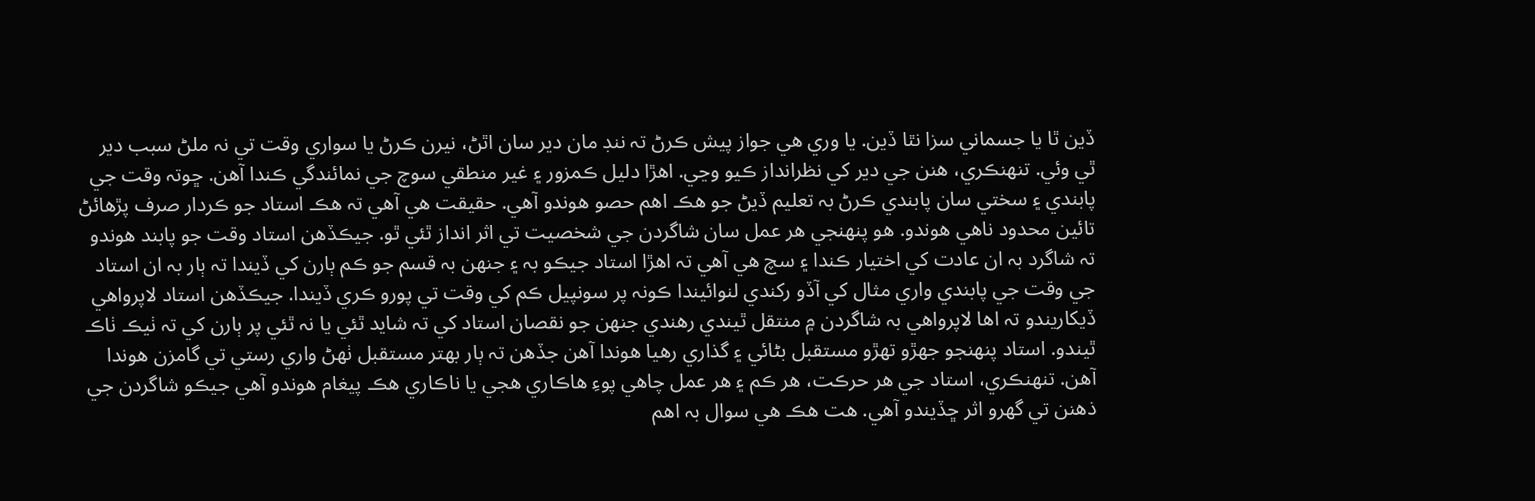ڏين ٿا يا جسماني سزا نٿا ڏين. يا وري ھي جواز پيش ڪرڻ تہ ننڊ مان دير سان اٿڻ، نيرن ڪرڻ يا سواري وقت تي نہ ملڻ سبب دير ٿي وئي. تنھنڪري، ھنن جي دير کي نظرانداز ڪيو وڃي. اهڙا دليل ڪمزور ۽ غير منطقي سوچ جي نمائندگي ڪندا آهن. ڇوتہ وقت جي پابندي ۽ سختي سان پابندي ڪرڻ بہ تعليم ڏيڻ جو هڪ اهم حصو ھوندو آهي. حقيقت ھي آهي تہ هڪ استاد جو ڪردار صرف پڙهائڻ تائين محدود ناهي ھوندو. هو پنهنجي هر عمل سان شاگردن جي شخصيت تي اثر انداز ٿئي ٿو. جيڪڏهن استاد وقت جو پابند هوندو تہ شاگرد بہ ان عادت کي اختيار ڪندا ۽ سچ ھي آھي تہ اھڙا استاد جيڪو بہ ۽ جنھن بہ قسم جو ڪم ٻارن کي ڏيندا تہ ٻار بہ ان استاد جي وقت جي پابندي واري مثال کي آڏو رکندي لنوائيندا ڪونہ پر سونپيل ڪم کي وقت تي پورو ڪري ڏيندا. جيڪڏهن استاد لاپرواهي ڏيکاريندو تہ اها لاپرواهي بہ شاگردن ۾ منتقل ٿيندي رھندي جنھن جو نقصان استاد کي تہ شايد ٿئي يا نہ ٿئي پر ٻارن کي تہ ٺيڪ ٺاڪ ٿيندو. استاد پنھنجو جھڙو تھڙو مستقبل بڻائي ۽ گذاري رھيا ھوندا آھن جڏھن تہ ٻار بھتر مستقبل ٺھڻ واري رستي تي گامزن ھوندا آھن. تنهنڪري، استاد جي هر حرڪت، ھر ڪم ۽ ھر عمل چاھي پوءِ ھاڪاري ھجي يا ناڪاري هڪ پيغام هوندو آهي جيڪو شاگردن جي ذهنن تي گھرو اثر ڇڏيندو آهي. ھت ھڪ ھي سوال بہ اهم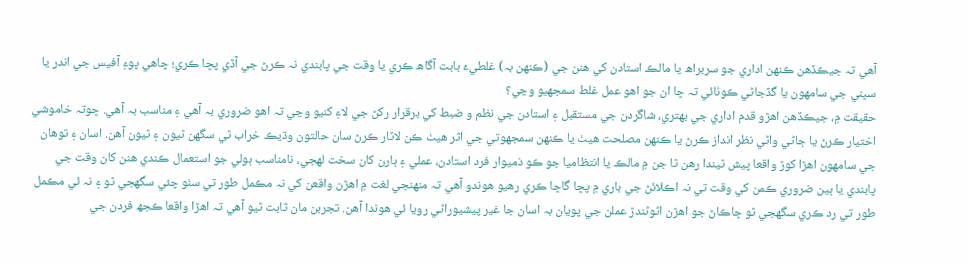آهي تہ جيڪڏهن ڪنهن اداري جو سربراھ يا مالڪ استادن کي ھنن جي (ڪنھن بہ) غلطيءَ بابت آگاھ ڪري يا وقت جي پابندي نہ ڪرڻ جي آڏي پڇا ڪري؛ چاهي پوءِ آفيس جي اندر يا سڀني جي سامهون يا گڏجاڻي ڪوٺائي تہ ڇا ان جو اهو عمل غلط سمجهيو وڃي؟
حقيقت ۾، جيڪڏهن اهڙو قدم اداري جي بهتري، شاگردن جي مستقبل ۽ استادن جي نظم و ضبط کي برقرار رکڻ جي لاءِ کنيو وڃي تہ اهو ضروري بہ آهي ۽ مناسب بہ آھي. ڇوتہ خاموشي اختيار ڪرڻ يا ڄاڻي واڻي نظر انداز ڪرڻ يا ڪنھن مصلحت ھيٺ يا ڪنھن سمجھوتي جي اثر ھيٺ ڪن لاٽار ڪرڻ سان حالتون وڌيڪ خراب ٿي سگهن ٿيون ۽ ٿيون آھن. اسان ۽ توھان جي سامھون اھڙا کوڙ واقعا پيش ٿيندا رھن ٿا جن ۾ مالڪ يا انتظاميا جو ڪو ذميوار فرد استادن، عملي ۽ ٻارن کان سخت لھجي، نامناسب ٻولي جو استعمال ڪندي ھنن کان وقت جي پابندي يا ٻين ضروري ڪمن کي وقت تي نہ اڪلائڻ جي باري ۾ پڇا گاڇا ڪري رھيو ھوندو آھي تہ منھنجي لغت ۾ اھڙن واقعن کي نہ مڪمل طور تي سٺو چئي سگهجي ٿو ۽ نہ ئي مڪمل طور تي رد ڪري سگھجي ٿو ڇاڪاڻ جو اھڙن اڻوڻندڙ عملن جي پويان بہ اسان جا غير پيشيوراڻي رويا ئي ھوندا آھن. تجربن مان ثابت ٿيو آھي تہ اھڙا واقعا ڪجھ فردن جي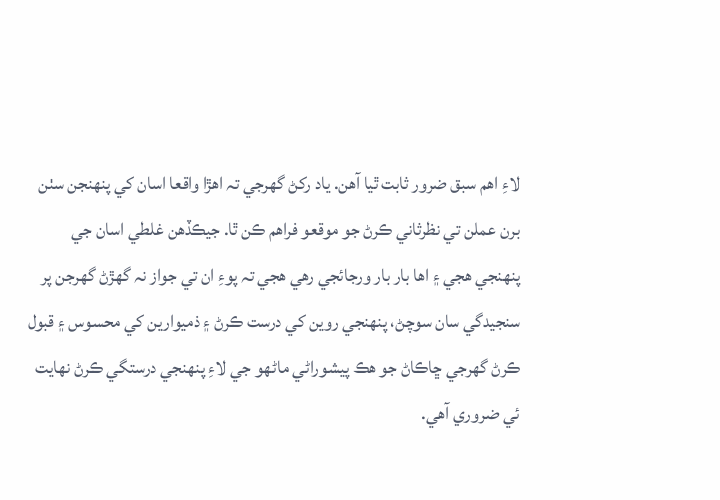لاءِ اهم سبق ضرور ثابت ٿيا آھن. ياد رکڻ گھرجي تہ اهڙا واقعا اسان کي پنھنجن سٺن برن عملن تي نظرثاني ڪرڻ جو موقعو فراھم ڪن ٿا. جيڪڏهن غلطي اسان جي پنهنجي هجي ۽ اها بار بار ورجائجي رھي ھجي تہ پوءِ ان تي جواز نہ گھڙڻ گھرجن پر سنجيدگي سان سوچڻ، پنهنجي روين کي درست ڪرڻ ۽ ذميوارين کي محسوس ۽ قبول ڪرڻ گھرجي ڇاڪاڻ جو ھڪ پيشوراڻي ماڻھو جي لاءِ پنھنجي درستگي ڪرڻ نهايت ئي ضروري آهي.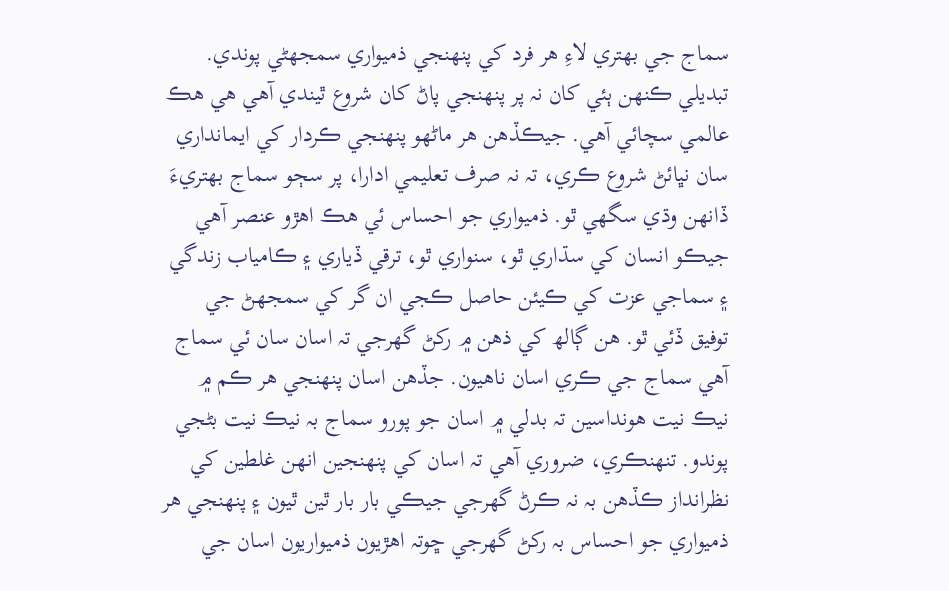سماج جي بهتري لاءِ هر فرد کي پنهنجي ذميواري سمجهڻي پوندي. تبديلي ڪنهن ٻئي کان نہ پر پنهنجي پاڻ کان شروع ٿيندي آهي ھي ھڪ عالمي سچائي آھي. جيڪڏهن هر ماڻهو پنهنجي ڪردار کي ايمانداري سان نڀائڻ شروع ڪري، تہ نہ صرف تعليمي ادارا، پر سڄو سماج بهتريءَ ڏانهن وڌي سگهي ٿو. ذميواري جو احساس ئي هڪ اهڙو عنصر آهي جيڪو انسان کي سڌاري ٿو، سنواري ٿو، ترقي ڏياري ۽ ڪامياب زندگي ۽ سماجي عزت کي ڪيئن حاصل ڪجي ان گر کي سمجھڻ جي توفيق ڏئي ٿو. ھن ڳالھ کي ذھن ۾ رکڻ گھرجي تہ اسان سان ئي سماج آھي سماج جي ڪري اسان ناھيون. جڏھن اسان پنھنجي ھر ڪم ۾ نيڪ نيت ھونداسين تہ بدلي ۾ اسان جو پورو سماج بہ نيڪ نيت بڻجي پوندو. تنھنڪري، ضروري آھي تہ اسان کي پنھنجين انھن غلطين کي نظرانداز ڪڏھن بہ نہ ڪرڻ گھرجي جيڪي بار بار ٿين ٿيون ۽ پنھنجي ھر ذميواري جو احساس بہ رکڻ گھرجي ڇوتہ اھڙيون ذميواريون اسان جي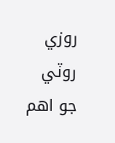روزي روٽي جو اھم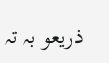ذريعو بہ تہ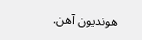ھونديون آھن.